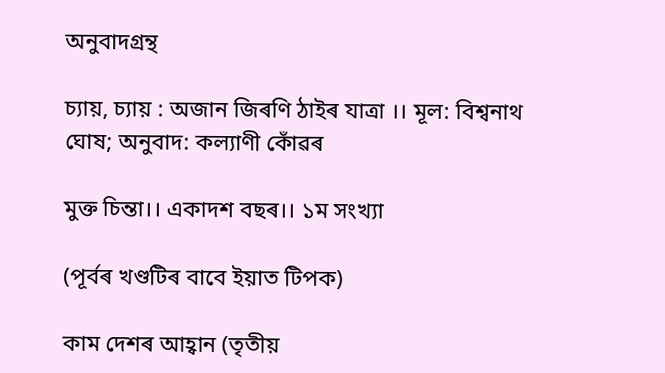অনুবাদগ্ৰন্থ

চ্যায়, চ্যায় : অজান জিৰণি ঠাইৰ যাত্ৰা ‌।। মূল: বিশ্বনাথ ঘোষ; অনুবাদ: কল্যাণী কোঁৱৰ

মুক্ত চিন্তা।। একাদশ বছৰ।। ১ম সংখ্যা

(পূৰ্বৰ খণ্ডটিৰ বাবে ইয়াত টিপক)

কাম দেশৰ আহ্বান (তৃতীয়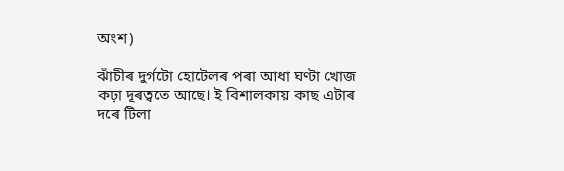অংশ)

ঝাঁচীৰ দুৰ্গটো হোটেলৰ পৰা আধা ঘণ্টা খোজ কঢ়া দূৰত্বতে আছে। ই বিশালকায় কাছ এটাৰ দৰে টিলা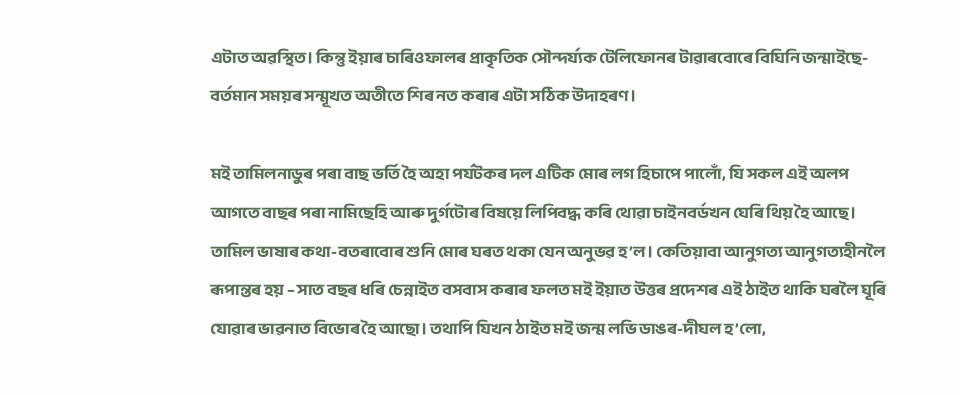এটাত অৱস্থিত। কিন্তু ইয়াৰ চাৰিওফালৰ প্ৰাকৃতিক সৌন্দৰ্য্যক টেলিফোনৰ টাৱাৰবোৰে বিঘিনি জন্মাইছে- বৰ্তমান সময়ৰ সন্মূখত অতীতে শিৰ নত কৰাৰ এটা সঠিক উদাহৰণ।

মই তামিলনাডুৰ পৰা বাছ ভৰ্তি হৈ অহা পৰ্যটকৰ দল এটিক মোৰ লগ হিচাপে পালোঁ, যি সকল এই অলপ আগতে বাছৰ পৰা নামিছেহি আৰু দুৰ্গটোৰ বিষয়ে লিপিবদ্ধ কৰি থোৱা চাইনবৰ্ডখন ঘেৰি থিয় হৈ আছে। তামিল ভাষাৰ কথা-বতৰাবোৰ শুনি মোৰ ঘৰত থকা যেন অনুভৱ হ’ল। কেতিয়াবা আনুগত্য আনুগত্যহীনলৈ ৰূপান্তৰ হয় – সাত বছৰ ধৰি চেন্নাইত বসবাস কৰাৰ ফলত মই ইয়াত উত্তৰ প্ৰদেশৰ এই ঠাইত থাকি ঘৰলৈ ঘূৰি যোৱাৰ ভাৱনাত বিভোৰ হৈ আছো। তথাপি যিখন ঠাইত মই জন্ম লভি ডাঙৰ-দীঘল হ’লো,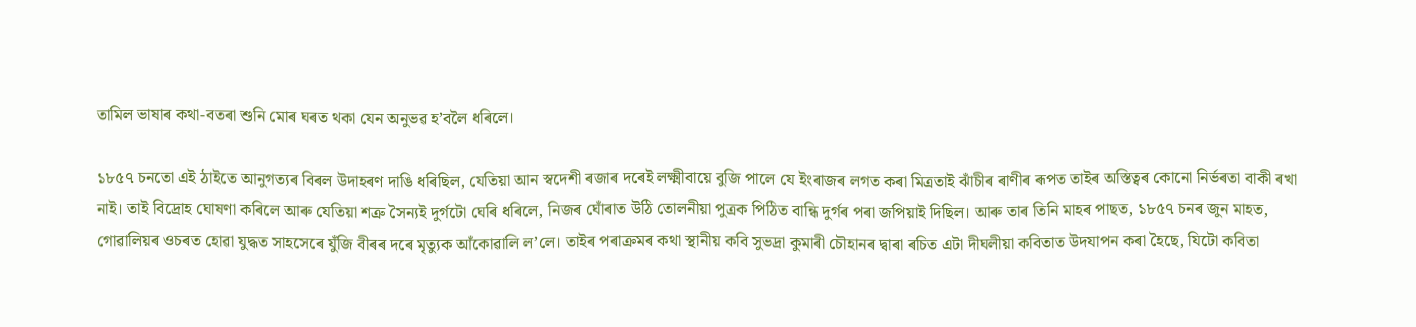তামিল ভাষাৰ কথা-বতৰা শুনি মোৰ ঘৰত থকা যেন অনুভৱ হ’বলৈ ধৰিলে।

১৮৫৭ চনতো এই ঠাইতে আনুগত্যৰ বিৰল উদাহৰণ দাঙি ধৰিছিল, যেতিয়া আন স্বদেশী ৰজাৰ দৰেই লক্ষ্মীবায়ে বুজি পালে যে ইংৰাজৰ লগত কৰা মিত্ৰতাই ঝাঁচীৰ ৰাণীৰ ৰূপত তাইৰ অস্তিত্বৰ কোনো নিৰ্ভৰতা বাকী ৰখা নাই। তাই বিদ্ৰোহ ঘোষণা কৰিলে আৰু যেতিয়া শত্ৰু সৈন্যই দুৰ্গটো ঘেৰি ধৰিলে, নিজৰ ঘোঁৰাত উঠি তোলনীয়া পুত্ৰক পিঠিত বান্ধি দুৰ্গৰ পৰা জপিয়াই দিছিল। আৰু তাৰ তিনি মাহৰ পাছত, ১৮৫৭ চনৰ জুন মাহত, গোৱালিয়ৰ ওচৰত হোৱা যুদ্ধত সাহসেৰে যুঁজি বীৰৰ দৰে মৃত্যুক আঁকোৱালি ল’লে। তাইৰ পৰাক্ৰমৰ কথা স্থানীয় কবি সুভদ্ৰা কুমাৰী চৌহানৰ দ্বাৰা ৰচিত এটা দীঘলীয়া কবিতাত উদযাপন কৰা হৈছে, যিটো কবিতা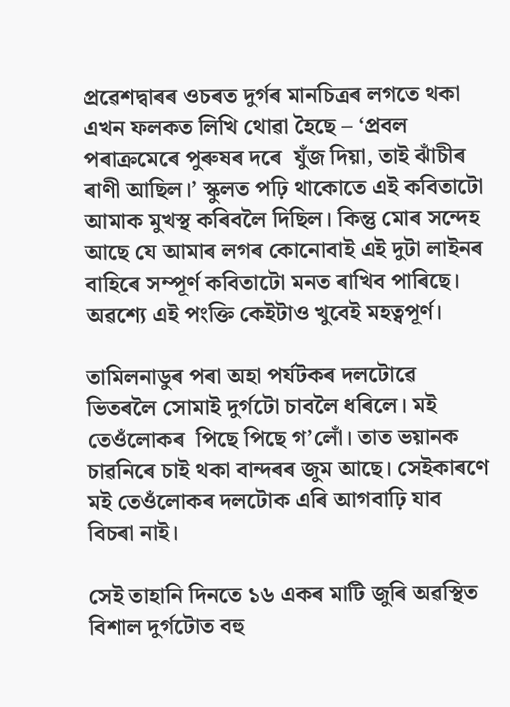প্ৰৱেশদ্বাৰৰ ওচৰত দুৰ্গৰ মানচিত্ৰৰ লগতে থকা এখন ফলকত লিখি থোৱা হৈছে – ‘প্ৰবল পৰাক্ৰমেৰে পুৰুষৰ দৰে  যুঁজ দিয়া, তাই ঝাঁচীৰ ৰাণী আছিল।’ স্কুলত পঢ়ি থাকোতে এই কবিতাটো আমাক মুখস্থ কৰিবলৈ দিছিল। কিন্তু মোৰ সন্দেহ আছে যে আমাৰ লগৰ কোনোবাই এই দুটা লাইনৰ বাহিৰে সম্পূৰ্ণ কবিতাটো মনত ৰাখিব পাৰিছে। অৱশ্যে এই পংক্তি কেইটাও খুবেই মহত্বপূৰ্ণ।

তামিলনাডুৰ পৰা অহা পৰ্যটকৰ দলটোৱে ভিতৰলৈ সোমাই দুৰ্গটো চাবলৈ ধৰিলে। মই তেওঁলোকৰ  পিছে পিছে গ’লোঁ। তাত ভয়ানক চাৱনিৰে চাই থকা বান্দৰৰ জুম আছে। সেইকাৰণে মই তেওঁলোকৰ দলটোক এৰি আগবাঢ়ি যাব বিচৰা নাই।

সেই তাহানি দিনতে ১৬ একৰ মাটি জুৰি অৱস্থিত বিশাল দুৰ্গটোত বহু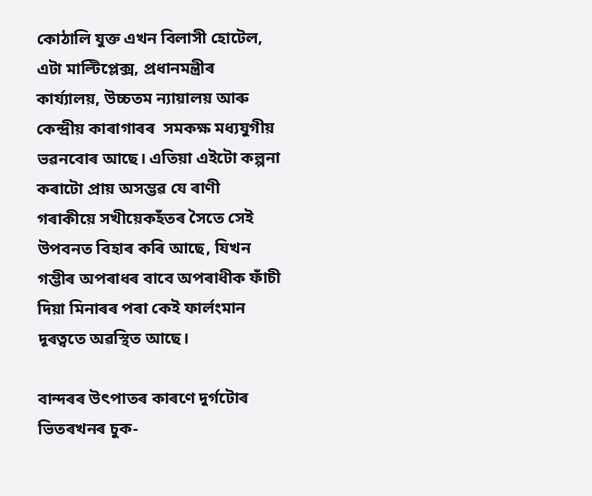কোঠালি যুক্ত এখন বিলাসী হোটেল, এটা মাল্টিপ্লেক্স, প্ৰধানমন্ত্ৰীৰ কাৰ্য্যালয়, উচ্চতম ন্যায়ালয় আৰু কেন্দ্ৰীয় কাৰাগাৰৰ  সমকক্ষ মধ্যযুগীয় ভৱনবোৰ আছে। এতিয়া এইটো কল্পনা কৰাটো প্ৰায় অসম্ভৱ যে ৰাণী গৰাকীয়ে সখীয়েকহঁতৰ সৈতে সেই উপবনত বিহাৰ কৰি আছে, যিখন গম্ভীৰ অপৰাধৰ বাবে অপৰাধীক ফাঁচী দিয়া মিনাৰৰ পৰা কেই ফাৰ্লংমান দূৰত্বতে অৱস্থিত আছে।

বান্দৰৰ উৎপাতৰ কাৰণে দুৰ্গটোৰ ভিতৰখনৰ চুক-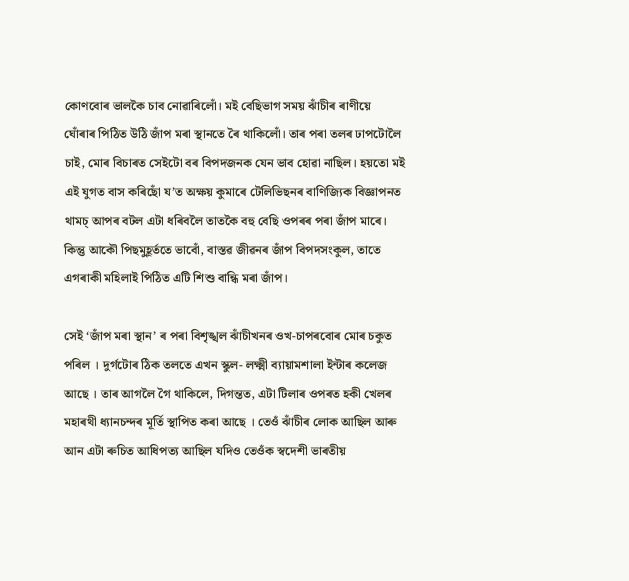কোণবোৰ ভালকৈ চাব নোৱাৰিলোঁ। মই বেছিভাগ সময় ঝাঁচীৰ ৰাণীয়ে ঘোঁৰাৰ পিঠিত উঠি জাঁপ মৰা স্থানতে ৰৈ থাকিলোঁ। তাৰ পৰা তলৰ ঢাপটোলৈ চাই, মোৰ বিচাৰত সেইটো বৰ বিপদজনক যেন ভাব হোৱা নাছিল। হয়তো মই এই যুগত বাস কৰিছোঁ য’ত অক্ষয় কুমাৰে টেলিভিছনৰ বাণিজ্যিক বিজ্ঞাপনত থামচ্ আপৰ বটল এটা ধৰিবলৈ তাতকৈ বহু বেছি ওপৰৰ পৰা জাঁপ মাৰে। কিন্তু আকৌ পিছমুহূৰ্ততে ভাবোঁ, বাস্তৱ জীৱনৰ জাঁপ বিপদসংকুল, তাতে এগৰাকী মহিলাই পিঠিত এটি শিশু বান্ধি মৰা জাঁপ।

সেই ‘জাঁপ মৰা স্থান’ ৰ পৰা বিশৃঙ্খল ঝাঁচীখনৰ ওখ-চাপৰবোৰ মোৰ চকুত পৰিল । দুৰ্গটোৰ ঠিক তলতে এখন স্কুল- লক্ষ্মী ব্যায়ামশালা ইন্টাৰ কলেজ আছে । তাৰ আগলৈ গৈ থাকিলে, দিগন্তত, এটা টিলাৰ ওপৰত হকী খেলৰ মহাৰথী ধ্যানচন্দৰ মূৰ্তি স্থাপিত কৰা আছে । তেওঁ ঝাঁচীৰ লোক আছিল আৰু আন এটা ৰুচিত আধিপত্য আছিল যদিও তেওঁক স্বদেশী ভাৰতীয়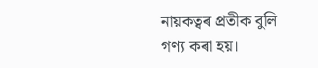নায়কত্বৰ প্ৰতীক বুলি গণ্য কৰা হয়।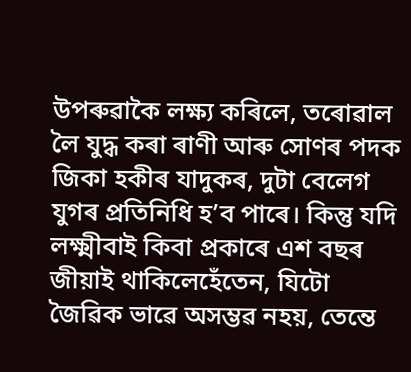উপৰুৱাকৈ লক্ষ্য কৰিলে, তৰোৱাল লৈ যুদ্ধ কৰা ৰাণী আৰু সোণৰ পদক জিকা হকীৰ যাদুকৰ, দুটা বেলেগ যুগৰ প্ৰতিনিধি হ’ব পাৰে। কিন্তু যদি লক্ষ্মীবাই কিবা প্ৰকাৰে এশ বছৰ জীয়াই থাকিলেহেঁতেন, যিটো জৈৱিক ভাৱে অসম্ভৱ নহয়, তেন্তে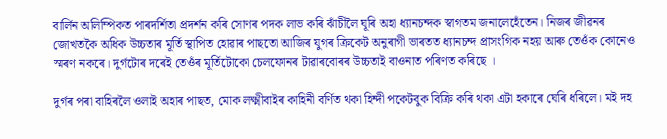বাৰ্লিন অলিম্পিকত পাৰদৰ্শিতা প্ৰদৰ্শন কৰি সোণৰ পদক লাভ কৰি ঝাঁচীলৈ ঘূৰি অহা ধ্যানচন্দক স্বাগতম জনালেহেঁতেন। নিজৰ জীৱনৰ জোখতকৈ অধিক উচ্চতাৰ মূৰ্তি স্থাপিত হোৱাৰ পাছতো আজিৰ যুগৰ ক্ৰিকেট অনুৰাগী ভাৰতত ধ্যানচন্দ প্ৰাসংগিক নহয় আৰু তেওঁক কোনেও স্মৰণ নকৰে। দুৰ্গটোৰ দৰেই তেওঁৰ মূৰ্তিটোকো চেলফোনৰ টাৱাৰবোৰৰ উচ্চতাই বাওনাত পৰিণত কৰিছে ।

দুৰ্গৰ পৰা বাহিৰলৈ ওলাই অহাৰ পাছত, মোক লক্ষ্মীবাইৰ কাহিনী বৰ্ণিত থকা হিন্দী পকেটবুক বিক্ৰি কৰি থকা এটা হকাৰে ঘেৰি ধৰিলে। মই দহ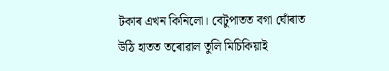টকাৰ এখন কিনিলো। বেটুপাতত বগা ঘোঁৰাত উঠি হাতত তৰোৱাল তুলি মিচিকিয়াই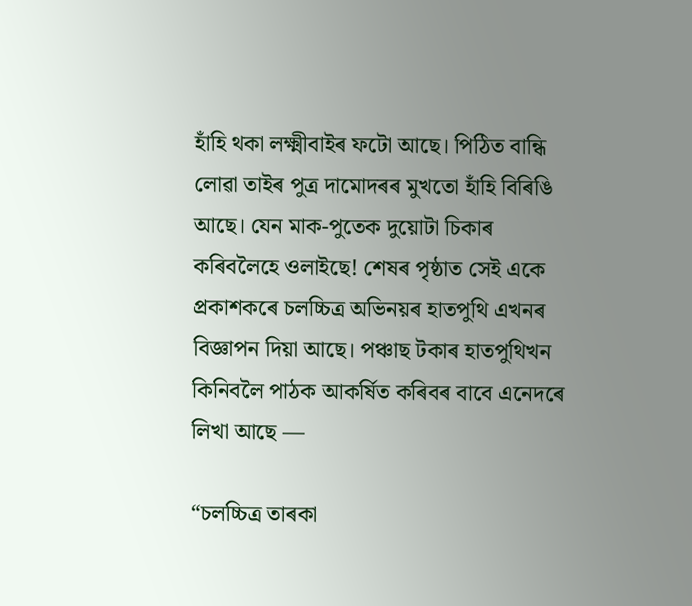হাঁহি থকা লক্ষ্মীবাইৰ ফটো আছে। পিঠিত বান্ধি লোৱা তাইৰ পুত্ৰ দামোদৰৰ মুখতো হাঁহি বিৰিঙি আছে। যেন মাক-পুতেক দুয়োটা চিকাৰ কৰিবলৈহে ওলাইছে! শেষৰ পৃষ্ঠাত সেই একে প্ৰকাশকৰে চলচ্চিত্ৰ অভিনয়ৰ হাতপুথি এখনৰ বিজ্ঞাপন দিয়া আছে। পঞ্চাছ টকাৰ হাতপুথিখন কিনিবলৈ পাঠক আকৰ্ষিত কৰিবৰ বাবে এনেদৰে লিখা আছে —

“চলচ্চিত্ৰ তাৰকা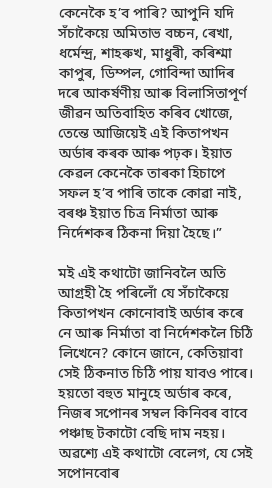কেনেকৈ হ’ব পাৰি? আপুনি যদি সঁচাকৈয়ে অমিতাভ বচ্চন, ৰেখা, ধৰ্মেন্দ্ৰ, শাহৰুখ, মাধুৰী, কৰিশ্মা কাপুৰ, ডিম্পল, গোবিন্দা আদিৰ দৰে আকৰ্ষণীয় আৰু বিলাসিতাপূৰ্ণ জীৱন অতিবাহিত কৰিব খোজে, তেন্তে আজিয়েই এই কিতাপখন অৰ্ডাৰ কৰক আৰু পঢ়ক। ইয়াত কেৱল কেনেকৈ তাৰকা হিচাপে সফল হ’ব পাৰি তাকে কোৱা নাই, বৰঞ্চ ইয়াত চিত্ৰ নিৰ্মাতা আৰু নিৰ্দেশকৰ ঠিকনা দিয়া হৈছে।”

মই এই কথাটো জানিবলৈ অতি আগ্ৰহী হৈ পৰিলোঁ যে সঁচাকৈয়ে কিতাপখন কোনোবাই অৰ্ডাৰ কৰে নে আৰু নিৰ্মাতা বা নিৰ্দেশকলৈ চিঠি লিখেনে? কোনে জানে, কেতিয়াবা সেই ঠিকনাত চিঠি পায় যাবও পাৰে। হয়তো বহুত মানুহে অৰ্ডাৰ কৰে, নিজৰ সপোনৰ সম্বল কিনিবৰ বাবে পঞ্চাছ টকাটো বেছি দাম নহয়। অৱশ্যে এই কথাটো বেলেগ, যে সেই সপোনবোৰ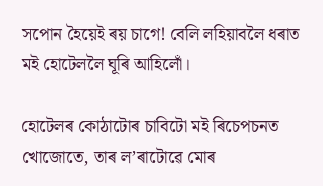সপোন হৈয়েই ৰয় চাগে! বেলি লহিয়াবলৈ ধৰাত মই হোটেললৈ ঘূৰি আহিলোঁ।

হোটেলৰ কোঠাটোৰ চাবিটো মই ৰিচেপচনত খোজোতে, তাৰ ল’ৰাটোৱে মোৰ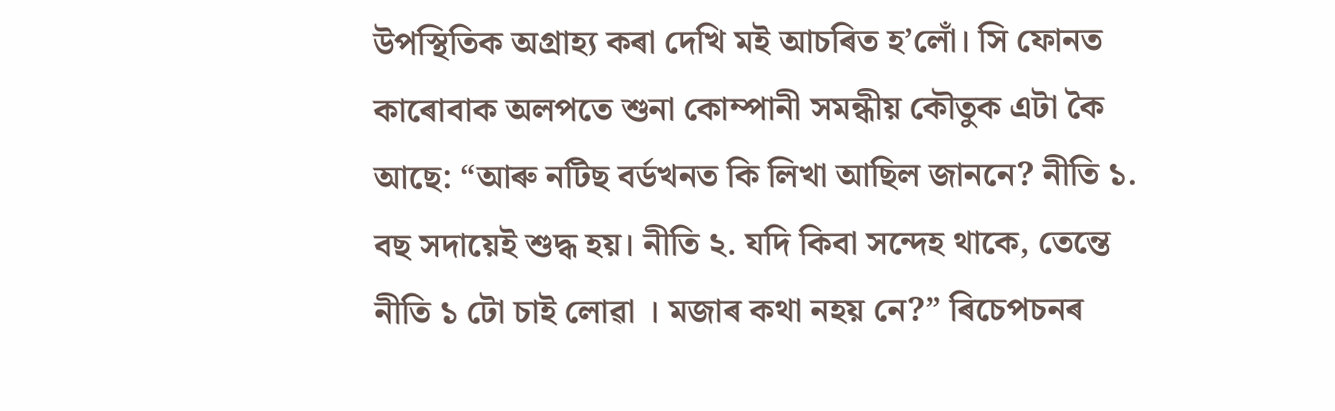উপস্থিতিক অগ্ৰাহ্য কৰা দেখি মই আচৰিত হ’লোঁ। সি ফোনত কাৰোবাক অলপতে শুনা কোম্পানী সমন্ধীয় কৌতুক এটা কৈ আছে: “আৰু নটিছ বৰ্ডখনত কি লিখা আছিল জাননে? নীতি ১. বছ সদায়েই শুদ্ধ হয়। নীতি ২. যদি কিবা সন্দেহ থাকে, তেন্তে নীতি ১ টো চাই লোৱা । মজাৰ কথা নহয় নে?” ৰিচেপচনৰ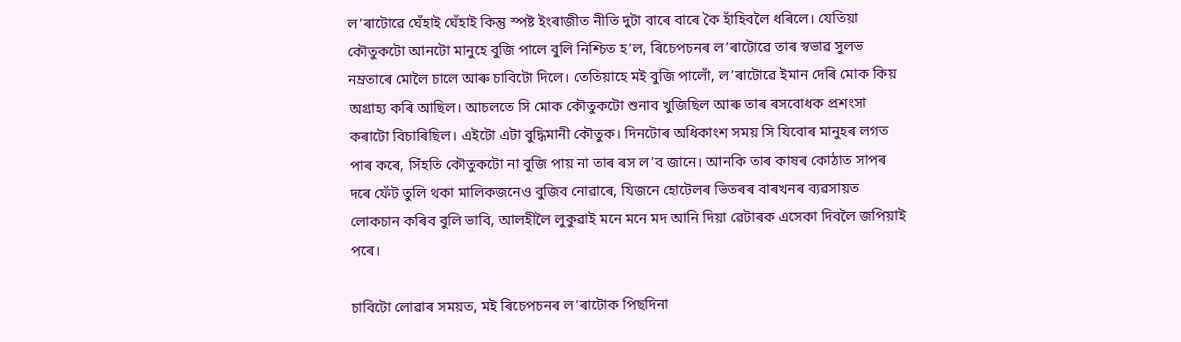ল’ৰাটোৱে ঘেঁহাই ঘেঁহাই কিন্তু স্পষ্ট ইংৰাজীত নীতি দুটা বাৰে বাৰে কৈ হাঁহিবলৈ ধৰিলে। যেতিয়া কৌতুকটো আনটো মানুহে বুজি পালে বুলি নিশ্চিত হ’ল, ৰিচেপচনৰ ল’ৰাটোৱে তাৰ স্বভাৱ সুলভ নম্ৰতাৰে মোলৈ চালে আৰু চাবিটো দিলে। তেতিয়াহে মই বুজি পালোঁ, ল’ৰাটোৱে ইমান দেৰি মোক কিয় অগ্ৰাহ্য কৰি আছিল। আচলতে সি মোক কৌতুকটো শুনাব খুজিছিল আৰু তাৰ ৰসবোধক প্ৰশংসা কৰাটো বিচাৰিছিল। এইটো এটা বুদ্ধিমানী কৌতুক। দিনটোৰ অধিকাংশ সময় সি যিবোৰ মানুহৰ লগত পাৰ কৰে, সিঁহতি কৌতুকটো না বুজি পায় না তাৰ ৰস ল’ব জানে। আনকি তাৰ কাষৰ কোঠাত সাপৰ দৰে ফেঁট তুলি থকা মালিকজনেও বুজিব নোৱাৰে, যিজনে হোটেলৰ ভিতৰৰ বাৰখনৰ ব্যৱসায়ত লোকচান কৰিব বুলি ভাবি, আলহীলৈ লুকুৱাই মনে মনে মদ আনি দিয়া ৱেটাৰক এসেকা দিবলৈ জপিয়াই পৰে।

চাবিটো লোৱাৰ সময়ত, মই ৰিচেপচনৰ ল’ৰাটোক পিছদিনা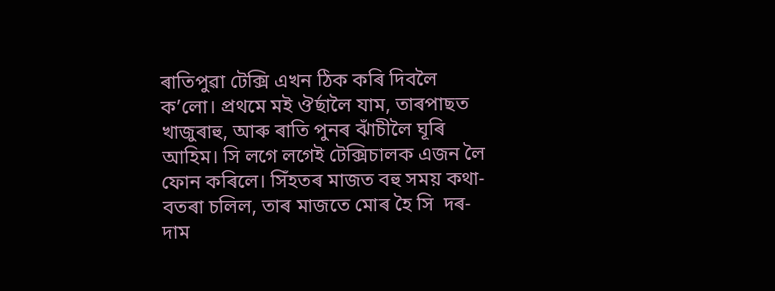ৰাতিপুৱা টেক্সি এখন ঠিক কৰি দিবলৈ ক’লো। প্ৰথমে মই ঔৰ্ছালৈ যাম, তাৰপাছত খাজুৰাহু, আৰু ৰাতি পুনৰ ঝাঁচীলৈ ঘূৰি আহিম। সি লগে লগেই টেক্সিচালক এজন লৈ ফোন কৰিলে। সিঁহতৰ মাজত বহু সময় কথা-বতৰা চলিল, তাৰ মাজতে মোৰ হৈ সি  দৰ-দাম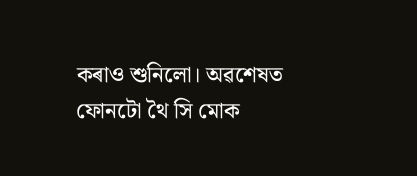কৰাও শুনিলো। অৱশেষত ফোনটো থৈ সি মোক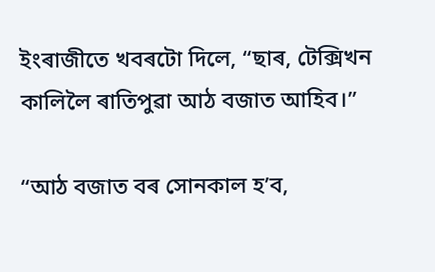ইংৰাজীতে খবৰটো দিলে, “ছাৰ, টেক্সিখন কালিলৈ ৰাতিপুৱা আঠ বজাত আহিব।”

“আঠ বজাত বৰ সোনকাল হ’ব,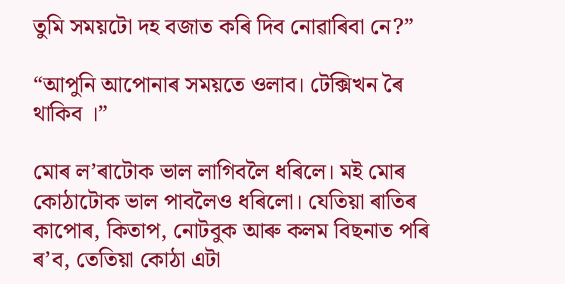তুমি সময়টো দহ বজাত কৰি দিব নোৱাৰিবা নে?”

“আপুনি আপোনাৰ সময়তে ওলাব। টেক্সিখন ৰৈ থাকিব ।”

মোৰ ল’ৰাটোক ভাল লাগিবলৈ ধৰিলে। মই মোৰ কোঠাটোক ভাল পাবলৈও ধৰিলো। যেতিয়া ৰাতিৰ কাপোৰ, কিতাপ, নোটবুক আৰু কলম বিছনাত পৰি ৰ’ব, তেতিয়া কোঠা এটা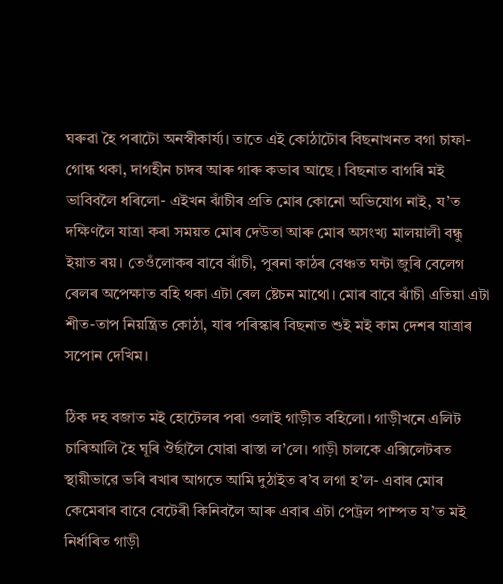ঘৰুৱা হৈ পৰাটো অনস্বীকাৰ্য্য। তাতে এই কোঠাটোৰ বিছনাখনত বগা চাফা-গোন্ধ থকা, দাগহীন চাদৰ আৰু গাৰু কভাৰ আছে । বিছনাত বাগৰি মই ভাবিবলৈ ধৰিলো- এইখন ঝাঁচীৰ প্ৰতি মোৰ কোনো অভিযোগ নাই, য’ত দক্ষিণলৈ যাত্ৰা কৰা সময়ত মোৰ দেউতা আৰু মোৰ অসংখ্য মালয়ালী বন্ধু ইয়াত ৰয়। তেওঁলোকৰ বাবে ঝাঁচী, পুৰনা কাঠৰ বেঞ্চত ঘন্টা জুৰি বেলেগ ৰেলৰ অপেক্ষাত বহি থকা এটা ৰেল ষ্টেচন মাথো। মোৰ বাবে ঝাঁচী এতিয়া এটা শীত-তাপ নিয়ন্ত্ৰিত কোঠা, যাৰ পৰিস্কাৰ বিছনাত শুই মই কাম দেশৰ যাত্ৰাৰ সপোন দেখিম।

ঠিক দহ বজাত মই হোটেলৰ পৰা ওলাই গাড়ীত বহিলো। গাড়ীখনে এলিট চাৰিআলি হৈ ঘূৰি ঔৰ্ছালৈ যোৱা ৰাস্তা ল’লে। গাড়ী চালকে এক্সিলেটৰত স্থায়ীভাৱে ভৰি ৰখাৰ আগতে আমি দুঠাইত ৰ’ব লগা হ’ল- এবাৰ মোৰ কেমেৰাৰ বাবে বেটেৰী কিনিবলৈ আৰু এবাৰ এটা পেট্ৰল পাম্পত য’ত মই নিৰ্ধাৰিত গাড়ী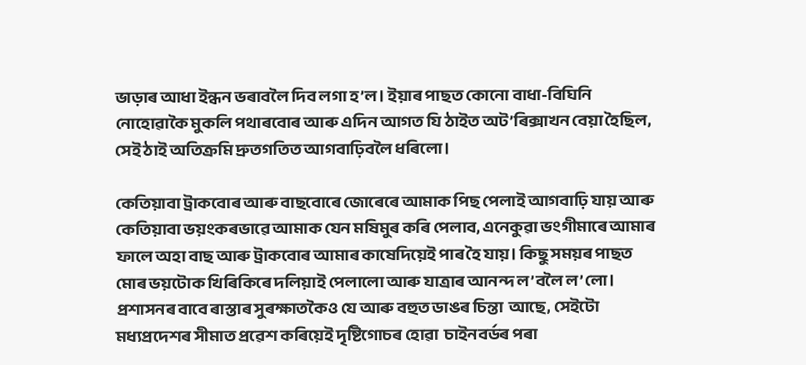ভাড়াৰ আধা ইন্ধন ভৰাবলৈ দিব লগা হ’ল। ইয়াৰ পাছত কোনো বাধা-বিঘিনি নোহোৱাকৈ মুকলি পথাৰবোৰ আৰু এদিন আগত যি ঠাইত অট’ৰিক্সাখন বেয়া হৈছিল, সেই ঠাই অতিক্ৰমি দ্ৰুতগতিত আগবাঢ়িবলৈ ধৰিলো।

কেতিয়াবা ট্ৰাকবোৰ আৰু বাছবোৰে জোৰেৰে আমাক পিছ পেলাই আগবাঢ়ি যায় আৰু কেতিয়াবা ভয়ংকৰভাৱে আমাক যেন মষিমুৰ কৰি পেলাব, এনেকুৱা ভংগীমাৰে আমাৰ ফালে অহা বাছ আৰু ট্ৰাকবোৰ আমাৰ কাষেদিয়েই পাৰ হৈ যায়। কিছু সময়ৰ পাছত মোৰ ভয়টোক খিৰিকিৰে দলিয়াই পেলালো আৰু যাত্ৰাৰ আনন্দ ল’বলৈ ল’লো। প্ৰশাসনৰ বাবে ৰাস্তাৰ সুৰক্ষাতকৈও যে আৰু বহুত ডাঙৰ চিন্তা  আছে, সেইটো  মধ্যপ্ৰদেশৰ সীমাত প্ৰৱেশ কৰিয়েই দৃষ্টিগোচৰ হোৱা  চাইনবৰ্ডৰ পৰা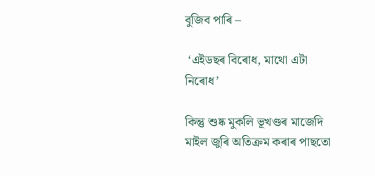বুজিব পাৰি –

 ‘এইডছৰ বিৰোধ, মাথো এটা নিৰোধ’

কিন্তু শুষ্ক মুকলি ভূখণ্ডৰ মাজেদি মাইল জুৰি অতিক্ৰম কৰাৰ পাছতো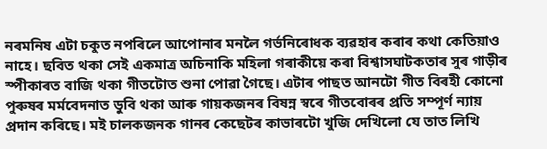নৰমনিষ এটা চকুত নপৰিলে আপোনাৰ মনলৈ গৰ্ভনিৰোধক ব্যৱহাৰ কৰাৰ কথা কেতিয়াও নাহে। ছবিত থকা সেই একমাত্ৰ অচিনাকি মহিলা গৰাকীয়ে কৰা বিশ্বাসঘাটকতাৰ সুৰ গাড়ীৰ স্পীকাৰত বাজি থকা গীতটোত শুনা পোৱা গৈছে। এটাৰ পাছত আনটো গীত বিৰহী কোনো পুৰুষৰ মৰ্মবেদনাত ডুবি থকা আৰু গায়কজনৰ বিষন্ন স্বৰে গীতবোৰৰ প্ৰতি সম্পূৰ্ণ ন্যায় প্ৰদান কৰিছে। মই চালকজনক গানৰ কেছেটৰ কাভাৰটো খুজি দেখিলো যে তাত লিখি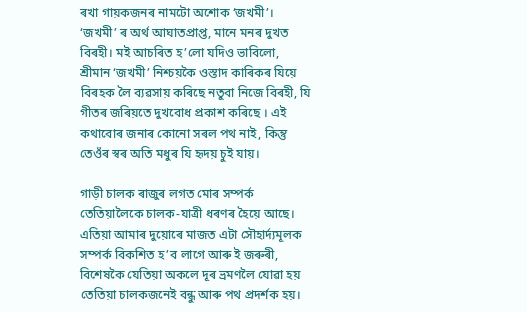ৰখা গায়কজনৰ নামটো অশোক ‘জখমী’। ‘জখমী’ ৰ অৰ্থ আঘাতপ্ৰাপ্ত, মানে মনৰ দুখত বিৰহী। মই আচৰিত হ’লো যদিও ভাবিলো, শ্ৰীমান ‘জখমী’ নিশ্চয়কৈ ওস্তাদ কাৰিকৰ যিয়ে বিৰহক লৈ ব্যৱসায় কৰিছে নতুবা নিজে বিৰহী, যি গীতৰ জৰিয়তে দুখবোধ প্ৰকাশ কৰিছে । এই কথাবোৰ জনাৰ কোনো সৰল পথ নাই, কিন্তু তেওঁৰ স্বৰ অতি মধুৰ যি হৃদয় চুই যায়।

গাড়ী চালক ৰাজুৰ লগত মোৰ সম্পৰ্ক তেতিয়ালৈকে চালক-যাত্ৰী ধৰণৰ হৈয়ে আছে। এতিয়া আমাৰ দুয়োৰে মাজত এটা সৌহাৰ্দ্যমূলক সম্পৰ্ক বিকশিত হ’ব লাগে আৰু ই জৰুৰী, বিশেষকৈ যেতিয়া অকলে দূৰ ভ্ৰমণলৈ যোৱা হয় তেতিয়া চালকজনেই বন্ধু আৰু পথ প্ৰদৰ্শক হয়।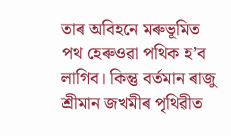তাৰ অবিহনে মৰুভূমিত পথ হেৰুওৱা পথিক হ’ব লাগিব। কিন্তু বৰ্তমান ৰাজু শ্ৰীমান জখমীৰ পৃথিৱীত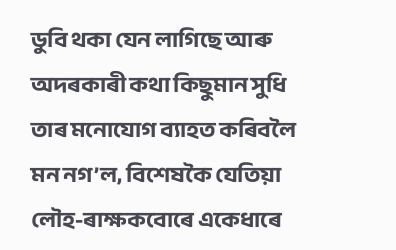ডুবি থকা যেন লাগিছে আৰু অদৰকাৰী কথা কিছুমান সুধি তাৰ মনোযোগ ব্যাহত কৰিবলৈ মন নগ’ল, বিশেষকৈ যেতিয়া লৌহ-ৰাক্ষকবোৰে একেধাৰে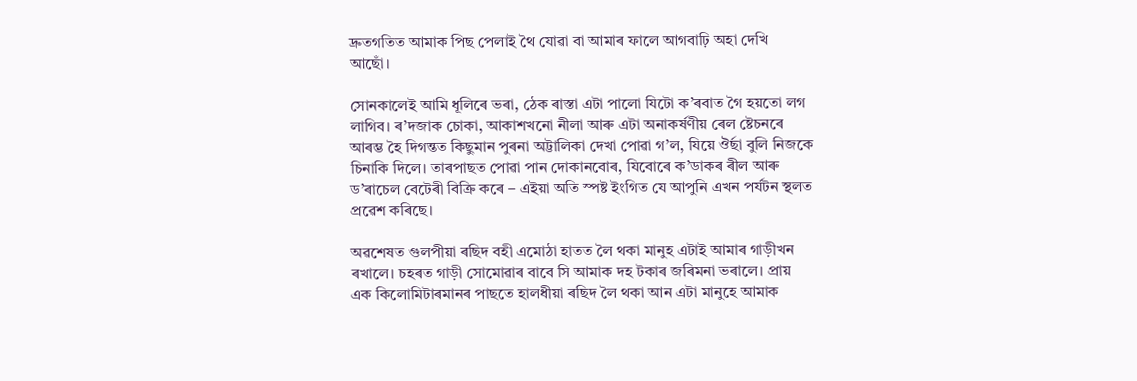দ্ৰুতগতিত আমাক পিছ পেলাই থৈ যোৱা বা আমাৰ ফালে আগবাঢ়ি অহা দেখি আছোঁ।

সোনকালেই আমি ধূলিৰে ভৰা, ঠেক ৰাস্তা এটা পালো যিটো ক’ৰবাত গৈ হয়তো লগ লাগিব। ৰ’দজাক চোকা, আকাশখনো নীলা আৰু এটা অনাকৰ্ষণীয় ৰেল ষ্টেচনৰে আৰম্ভ হৈ দিগন্তত কিছুমান পুৰনা অট্টালিকা দেখা পোৱা গ’ল, যিয়ে ঔৰ্ছা বুলি নিজকে চিনাকি দিলে। তাৰপাছত পোৱা পান দোকানবোৰ, যিবোৰে ক’ডাকৰ ৰীল আৰু ড’ৰাচেল বেটেৰী বিক্ৰি কৰে – এইয়া অতি স্পষ্ট ইংগিত যে আপুনি এখন পৰ্যটন স্থলত প্ৰৱেশ কৰিছে।

অৱশেষত গুলপীয়া ৰছিদ বহী এমোঠা হাতত লৈ থকা মানুহ এটাই আমাৰ গাড়ীখন ৰখালে। চহৰত গাড়ী সোমোৱাৰ বাবে সি আমাক দহ টকাৰ জৰিমনা ভৰালে। প্ৰায় এক কিলোমিটাৰমানৰ পাছতে হালধীয়া ৰছিদ লৈ থকা আন এটা মানুহে আমাক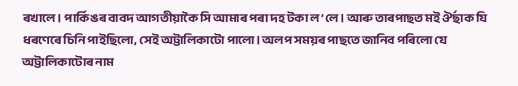ৰখালে। পাৰ্কিঙৰ বাবদ আগতীয়াকৈ সি আমাৰ পৰা দহ টকা ল’লে। আৰু তাৰপাছত মই ঔৰ্ছাক যি ধৰণেৰে চিনি পাইছিলো, সেই অট্টালিকাটো পালো। অলপ সময়ৰ পাছতে জানিব পৰিলো যে অট্টালিকাটোৰ নাম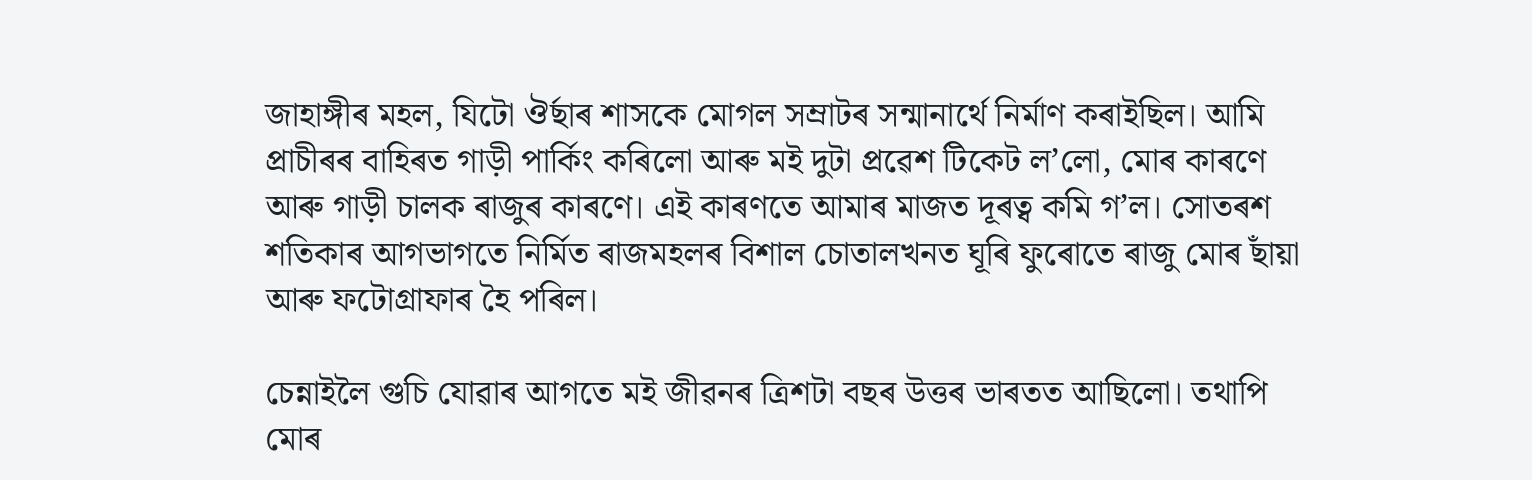জাহাঙ্গীৰ মহল, যিটো ঔৰ্ছাৰ শাসকে মোগল সম্ৰাটৰ সন্মানাৰ্থে নিৰ্মাণ কৰাইছিল। আমি প্ৰাচীৰৰ বাহিৰত গাড়ী পাৰ্কিং কৰিলো আৰু মই দুটা প্ৰৱেশ টিকেট ল’লো, মোৰ কাৰণে আৰু গাড়ী চালক ৰাজুৰ কাৰণে। এই কাৰণতে আমাৰ মাজত দূৰত্ব কমি গ’ল। সোতৰশ শতিকাৰ আগভাগতে নিৰ্মিত ৰাজমহলৰ বিশাল চোতালখনত ঘূৰি ফুৰোতে ৰাজু মোৰ ছাঁয়া আৰু ফটোগ্ৰাফাৰ হৈ পৰিল।

চেন্নাইলৈ গুচি যোৱাৰ আগতে মই জীৱনৰ ত্ৰিশটা বছৰ উত্তৰ ভাৰতত আছিলো। তথাপি মোৰ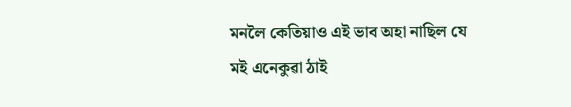মনলৈ কেতিয়াও এই ভাব অহা নাছিল যে মই এনেকুৱা ঠাই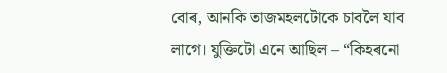বোৰ, আনকি তাজমহলটোকে চাবলৈ যাব লাগে। যুক্তিটো এনে আছিল – “কিহৰনো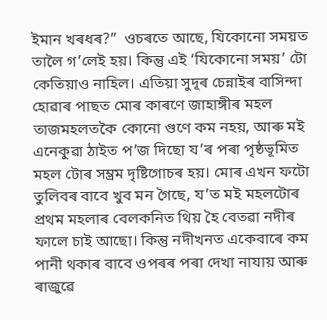ইমান খৰধৰ?”  ওচৰতে আছে, যিকোনো সময়ত তালৈ গ’লেই হয়। কিন্তু এই ‘যিকোনো সময়’ টো কেতিয়াও নাহিল। এতিয়া সুদূৰ চেন্নাইৰ বাসিন্দা হোৱাৰ পাছত মোৰ কাৰণে জাহাঙ্গীৰ মহল তাজমহলতকৈ কোনো গুণে কম নহয়, আৰু মই এনেকুৱা ঠাইত প’জ দিছো য’ৰ পৰা পৃষ্ঠভূমিত মহল টোৰ সম্ভ্ৰম দৃষ্টিগোচৰ হয়। মোৰ এখন ফটো তুলিবৰ বাবে খুব মন গৈছে, য’ত মই মহলটোৰ প্ৰথম মহলাৰ বেলকনিত থিয় হৈ বেতৱা নদীৰ ফালে চাই আছো। কিন্তু নদীখনত একেবাৰে কম পানী থকাৰ বাবে ওপৰৰ পৰা দেখা নাযায় আৰু ৰাজুৱে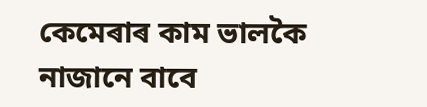কেমেৰাৰ কাম ভালকৈ নাজানে বাবে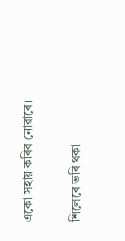একো সহায় কৰিব নোৱাৰে।

শিলেৰে ভৰি থকা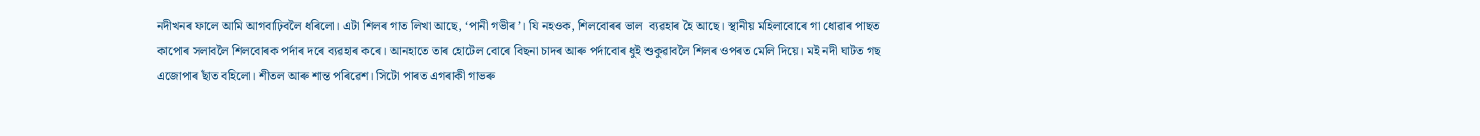নদীখনৰ ফালে আমি আগবাঢ়িবলৈ ধৰিলো। এটা শিলৰ গাত লিখা আছে, ‘পানী গভীৰ’। যি নহওক, শিলবোৰৰ ভাল  ব্যৱহাৰ হৈ আছে। স্থানীয় মহিলাবোৰে গা ধোৱাৰ পাছত কাপোৰ সলাবলৈ শিলবোৰক পৰ্দাৰ দৰে ব্যৱহাৰ কৰে। আনহাতে তাৰ হোটেল বোৰে বিছনা চাদৰ আৰু পৰ্দাবোৰ ধুই শুকুৱাবলৈ শিলৰ ওপৰত মেলি দিয়ে। মই নদী ঘাটত গছ এজোপাৰ ছাঁত বহিলো। শীতল আৰু শান্ত পৰিৱেশ। সিটো পাৰত এগৰাকী গাভৰু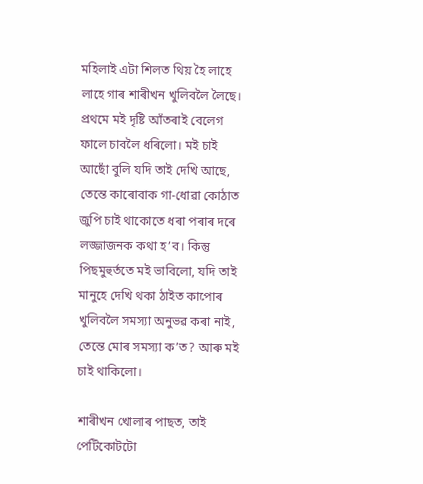মহিলাই এটা শিলত থিয় হৈ লাহে লাহে গাৰ শাৰীখন খুলিবলৈ লৈছে। প্ৰথমে মই দৃষ্টি আঁতৰাই বেলেগ ফালে চাবলৈ ধৰিলো। মই চাই আছোঁ বুলি যদি তাই দেখি আছে, তেন্তে কাৰোবাক গা-ধোৱা কোঠাত জুপি চাই থাকোতে ধৰা পৰাৰ দৰে লজ্জাজনক কথা হ’ব। কিন্তু পিছমুহুৰ্ততে মই ভাবিলো, যদি তাই মানুহে দেখি থকা ঠাইত কাপোৰ খুলিবলৈ সমস্যা অনুভৱ কৰা নাই, তেন্তে মোৰ সমস্যা ক’ত? আৰু মই চাই থাকিলো।

শাৰীখন খোলাৰ পাছত, তাই পেটিকোটটো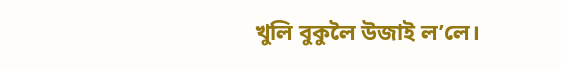খুলি বুকুলৈ উজাই ল’লে।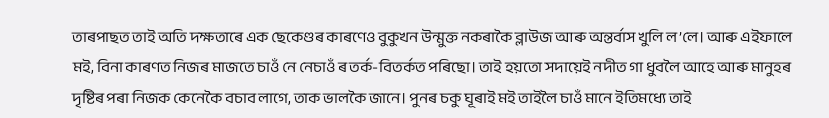তাৰপাছত তাই অতি দক্ষতাৰে এক ছেকেণ্ডৰ কাৰণেও বুকুখন উন্মুক্ত নকৰাকৈ ব্লাউজ আৰু অন্তৰ্বাস খুলি ল’লে। আৰু এইফালে মই, বিনা কাৰণত নিজৰ মাজতে চাওঁ নে নেচাওঁ ৰ তৰ্ক-বিতৰ্কত পৰিছো। তাই হয়তো সদায়েই নদীত গা ধুবলৈ আহে আৰু মানুহৰ দৃষ্টিৰ পৰা নিজক কেনেকৈ বচাব লাগে, তাক ভালকৈ জানে। পুনৰ চকু ঘূৰাই মই তাইলৈ চাওঁ মানে ইতিমধ্যে তাই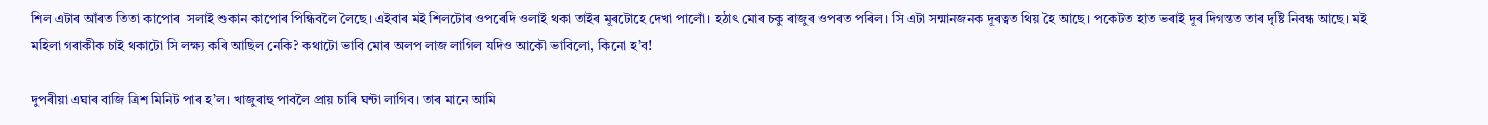শিল এটাৰ আঁৰত তিতা কাপোৰ  সলাই শুকান কাপোৰ পিন্ধিবলৈ লৈছে। এইবাৰ মই শিলটোৰ ওপৰেদি ওলাই থকা তাইৰ মূৰটোহে দেখা পালোঁ। হঠাৎ মোৰ চকু ৰাজুৰ ওপৰত পৰিল। সি এটা সন্মানজনক দূৰত্বত থিয় হৈ আছে। পকেটত হাত ভৰাই দূৰ দিগন্তত তাৰ দৃষ্টি নিবন্ধ আছে। মই মহিলা গৰাকীক চাই থকাটো সি লক্ষ্য কৰি আছিল নেকি? কথাটো ভাবি মোৰ অলপ লাজ লাগিল যদিও আকৌ ভাবিলো, কিনো হ’ব!

দুপৰীয়া এঘাৰ বাজি ত্ৰিশ মিনিট পাৰ হ’ল। খাজুৰাহু পাবলৈ প্ৰায় চাৰি ঘন্টা লাগিব। তাৰ মানে আমি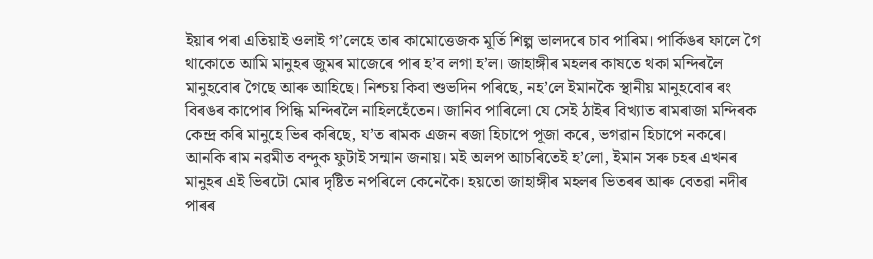ইয়াৰ পৰা এতিয়াই ওলাই গ’লেহে তাৰ কামোত্তেজক মূৰ্তি শিল্প ভালদৰে চাব পাৰিম। পাৰ্কিঙৰ ফালে গৈ থাকোতে আমি মানুহৰ জুমৰ মাজেৰে পাৰ হ’ব লগা হ’ল। জাহাঙ্গীৰ মহলৰ কাষতে থকা মন্দিৰলৈ মানুহবোৰ গৈছে আৰু আহিছে। নিশ্চয় কিবা শুভদিন পৰিছে, নহ’লে ইমানকৈ স্থানীয় মানুহবোৰ ৰং বিৰঙৰ কাপোৰ পিন্ধি মন্দিৰলৈ নাহিলহেঁতেন। জানিব পাৰিলো যে সেই ঠাইৰ বিখ্যাত ৰামৰাজা মন্দিৰক কেন্দ্ৰ কৰি মানুহে ভিৰ কৰিছে, য’ত ৰামক এজন ৰজা হিচাপে পূজা কৰে, ভগৱান হিচাপে নকৰে। আনকি ৰাম নৱমীত বন্দুক ফুটাই সন্মান জনায়। মই অলপ আচৰিতেই হ’লো, ইমান সৰু চহৰ এখনৰ মানুহৰ এই ভিৰটো মোৰ দৃষ্টিত নপৰিলে কেনেকৈ। হয়তো জাহাঙ্গীৰ মহলৰ ভিতৰৰ আৰু বেতৱা নদীৰ পাৰৰ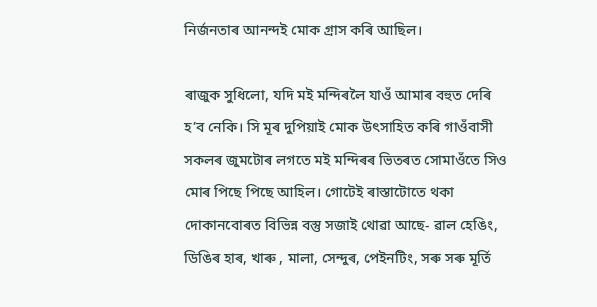নিৰ্জনতাৰ আনন্দই মোক গ্ৰাস কৰি আছিল।

ৰাজুক সুধিলো, যদি মই মন্দিৰলৈ যাওঁ আমাৰ বহুত দেৰি হ’ব নেকি। সি মূৰ দুপিয়াই মোক উৎসাহিত কৰি গাওঁবাসী সকলৰ জুমটোৰ লগতে মই মন্দিৰৰ ভিতৰত সোমাওঁতে সিও মোৰ পিছে পিছে আহিল। গোটেই ৰাস্তাটোতে থকা দোকানবোৰত বিভিন্ন বস্তু সজাই থোৱা আছে- ৱাল হেঙিং, ডিঙিৰ হাৰ, খাৰু , মালা, সেন্দুৰ, পেইনটিং, সৰু সৰু মূৰ্তি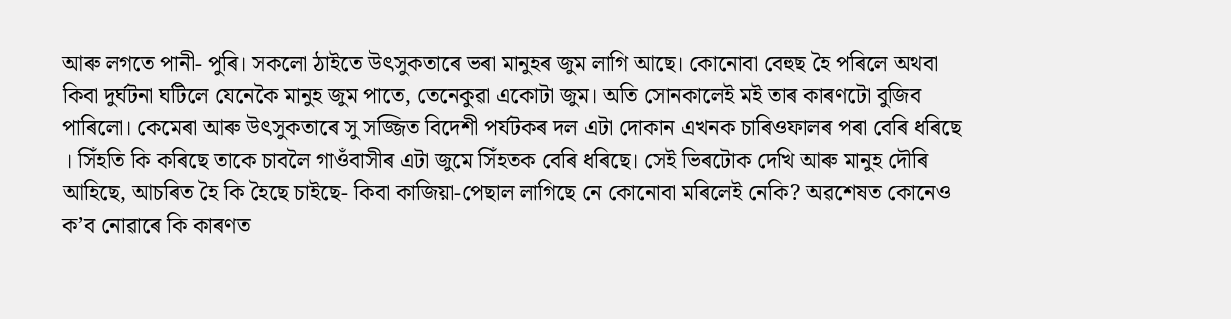আৰু লগতে পানী- পুৰি। সকলো ঠাইতে উৎসুকতাৰে ভৰা মানুহৰ জুম লাগি আছে। কোনোবা বেহুছ হৈ পৰিলে অথবা কিবা দুৰ্ঘটনা ঘটিলে যেনেকৈ মানুহ জুম পাতে, তেনেকুৱা একোটা জুম। অতি সোনকালেই মই তাৰ কাৰণটো বুজিব পাৰিলো। কেমেৰা আৰু উৎসুকতাৰে সু সজ্জিত বিদেশী পৰ্যটকৰ দল এটা দোকান এখনক চাৰিওফালৰ পৰা বেৰি ধৰিছে । সিঁহতি কি কৰিছে তাকে চাবলৈ গাওঁবাসীৰ এটা জুমে সিঁহতক বেৰি ধৰিছে। সেই ভিৰটোক দেখি আৰু মানুহ দৌৰি আহিছে, আচৰিত হৈ কি হৈছে চাইছে- কিবা কাজিয়া-পেছাল লাগিছে নে কোনোবা মৰিলেই নেকি? অৱশেষত কোনেও ক’ব নোৱাৰে কি কাৰণত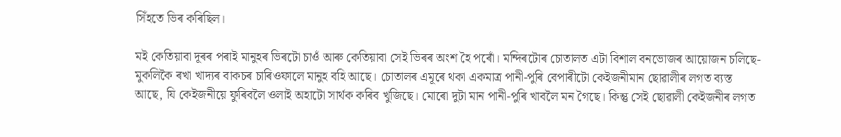সিঁহতে ভিৰ কৰিছিল।

মই কেতিয়াবা দূৰৰ পৰাই মানুহৰ ভিৰটো চাওঁ আৰু কেতিয়াবা সেই ভিৰৰ অংশ হৈ পৰোঁ। মন্দিৰটোৰ চোতালত এটা বিশাল বনভোজৰ আয়োজন চলিছে- মুকলিকৈ ৰখা খাদ্যৰ বাকচৰ চাৰিওফালে মানুহ বহি আছে। চোতালৰ এমূৰে থকা একমাত্ৰ পানী-পুৰি বেপাৰীটো কেইজনীমান ছোৱালীৰ লগত ব্যস্ত আছে, যি কেইজনীয়ে ফুৰিবলৈ ওলাই অহাটো সাৰ্থক কৰিব খুজিছে। মোৰো দুটা মান পানী-পুৰি খাবলৈ মন গৈছে। কিন্তু সেই ছোৱালী কেইজনীৰ লগত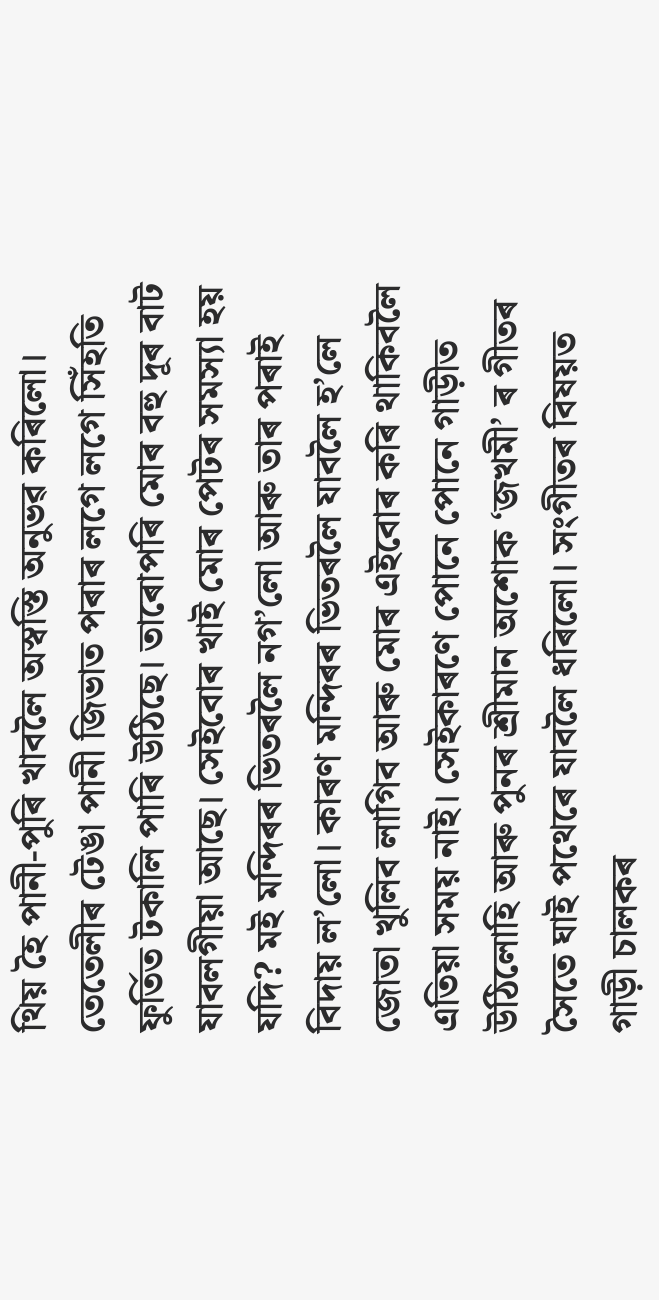থিয় হৈ পানী-পুৰি খাবলৈ অস্বস্তি অনুভৱ কৰিলো। তেতেলীৰ টেঙা পানী জিভাত পৰাৰ লগে লগে সিঁহতি ফুৰ্তিত টকালি পাৰি উঠিছে। তাৰোপৰি মোৰ বহু দূৰ বাট যাবলগীয়া আছে। সেইবোৰ খাই মোৰ পেটৰ সমস্যা হয় যদি? মই মন্দিৰৰ ভিতৰলৈ নগ’লো আৰু তাৰ পৰাই বিদায় ল’লো। কাৰণ মন্দিৰৰ ভিতৰলৈ যাবলৈ হ’লে জোতা খুলিব লাগিব আৰু মোৰ এইবোৰ কৰি থাকিবলৈ এতিয়া সময় নাই। সেইকাৰণে পোনে পোনে গাড়ীত উঠিলোহি আৰু পুনৰ শ্ৰীমান অশোক ‘জখমী’ ৰ গীতৰ সৈতে ঘাই পথেৰে যাবলৈ ধৰিলো। সংগীতৰ বিষয়ত গাড়ী চালকৰ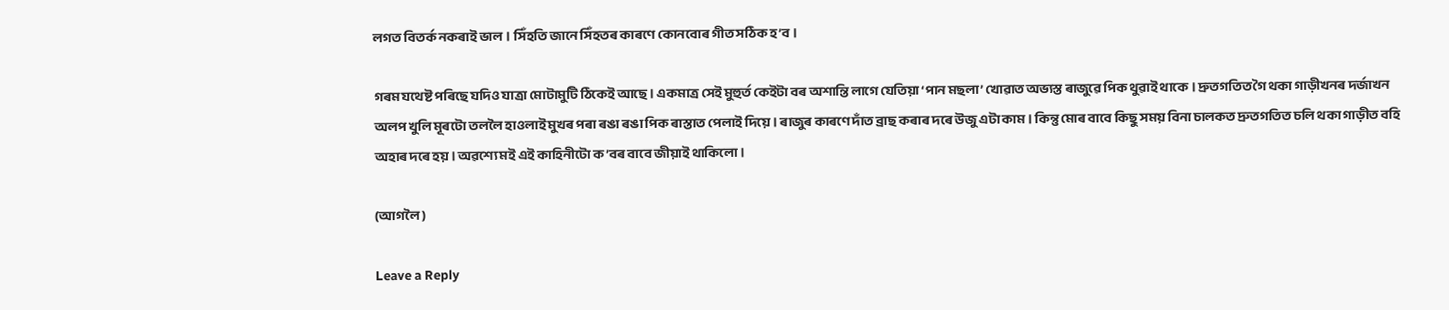লগত বিতৰ্ক নকৰাই ভাল। সিঁহতি জানে সিঁহতৰ কাৰণে কোনবোৰ গীত সঠিক হ’ব।

গৰম যথেষ্ট পৰিছে যদিও যাত্ৰা মোটামুটি ঠিকেই আছে। একমাত্ৰ সেই মুহুৰ্ত কেইটা বৰ অশান্তি লাগে যেতিয়া ‘পান মছলা’ খোৱাত অভ্যস্ত ৰাজুৱে পিক থুৱাই থাকে। দ্ৰুতগতিত গৈ থকা গাড়ীখনৰ দৰ্জাখন অলপ খুলি মূৰটো তললৈ হাওলাই মুখৰ পৰা ৰঙা ৰঙা পিক ৰাস্তাত পেলাই দিয়ে। ৰাজুৰ কাৰণে দাঁত ব্ৰাছ কৰাৰ দৰে উজু এটা কাম । কিন্তু মোৰ বাবে কিছু সময় বিনা চালকত দ্ৰুতগতিত চলি থকা গাড়ীত বহি অহাৰ দৰে হয়। অৱশ্যে মই এই কাহিনীটো ক’বৰ বাবে জীয়াই থাকিলো।

(আগলৈ)

Leave a Reply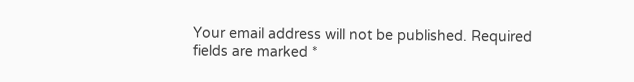Your email address will not be published. Required fields are marked *